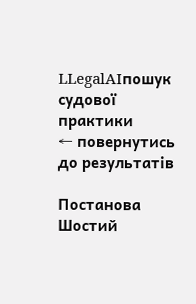LLegalAIпошук судової практики
← повернутись до результатів

Постанова Шостий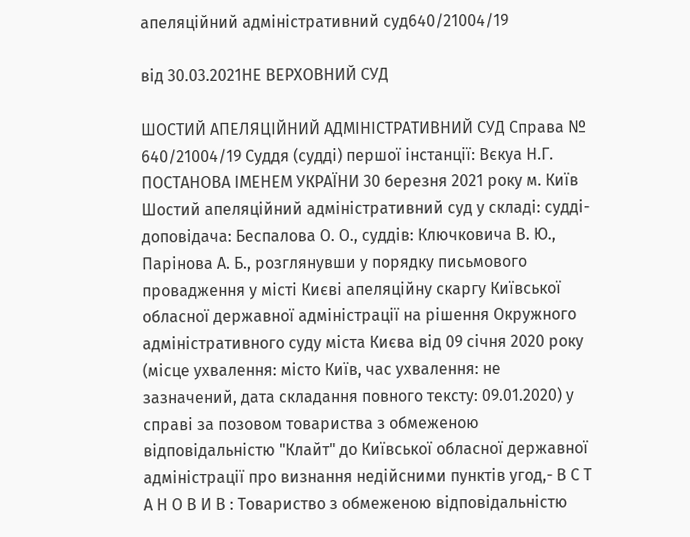апеляційний адміністративний суд640/21004/19

від 30.03.2021НЕ ВЕРХОВНИЙ СУД

ШОСТИЙ АПЕЛЯЦІЙНИЙ АДМІНІСТРАТИВНИЙ СУД Справа № 640/21004/19 Суддя (судді) першої інстанції: Вєкуа Н.Г. ПОСТАНОВА ІМЕНЕМ УКРАЇНИ 30 березня 2021 року м. Київ Шостий апеляційний адміністративний суд у складі: судді-доповідача: Беспалова О. О., суддів: Ключковича В. Ю., Парінова А. Б., розглянувши у порядку письмового провадження у місті Києві апеляційну скаргу Київської обласної державної адміністрації на рішення Окружного адміністративного суду міста Києва від 09 січня 2020 року (місце ухвалення: місто Київ, час ухвалення: не зазначений, дата складання повного тексту: 09.01.2020) у справі за позовом товариства з обмеженою відповідальністю "Клайт" до Київської обласної державної адміністрації про визнання недійсними пунктів угод,- В С Т А Н О В И В : Товариство з обмеженою відповідальністю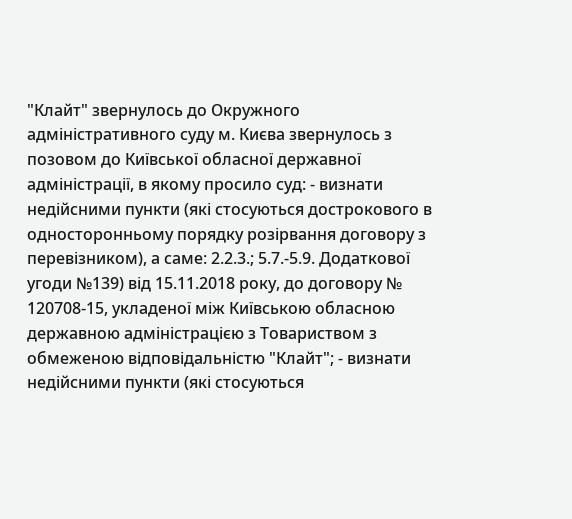"Клайт" звернулось до Окружного адміністративного суду м. Києва звернулось з позовом до Київської обласної державної адміністрації, в якому просило суд: - визнати недійсними пункти (які стосуються дострокового в односторонньому порядку розірвання договору з перевізником), а саме: 2.2.3.; 5.7.-5.9. Додаткової угоди №139) від 15.11.2018 року, до договору № 120708-15, укладеної між Київською обласною державною адміністрацією з Товариством з обмеженою відповідальністю "Клайт"; - визнати недійсними пункти (які стосуються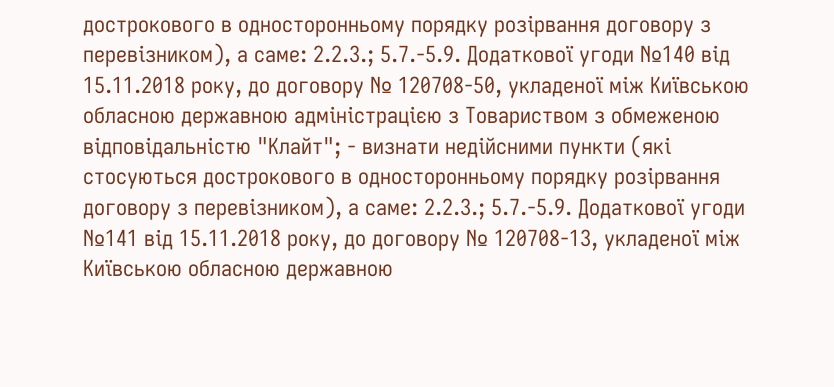дострокового в односторонньому порядку розірвання договору з перевізником), а саме: 2.2.3.; 5.7.-5.9. Додаткової угоди №140 від 15.11.2018 року, до договору № 120708-50, укладеної між Київською обласною державною адміністрацією з Товариством з обмеженою відповідальністю "Клайт"; - визнати недійсними пункти (які стосуються дострокового в односторонньому порядку розірвання договору з перевізником), а саме: 2.2.3.; 5.7.-5.9. Додаткової угоди №141 від 15.11.2018 року, до договору № 120708-13, укладеної між Київською обласною державною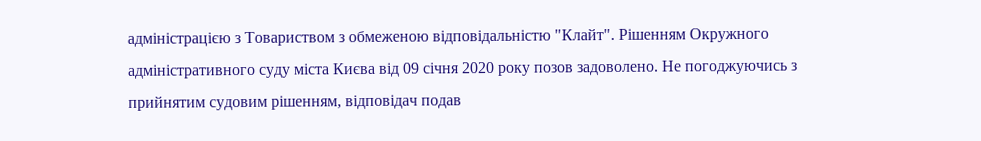адміністрацією з Товариством з обмеженою відповідальністю "Клайт". Рішенням Окружного адміністративного суду міста Києва від 09 січня 2020 року позов задоволено. Не погоджуючись з прийнятим судовим рішенням, відповідач подав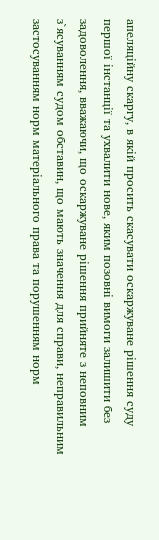апеляційну скаргу, в якій просить скасувати оскаржуване рішення суду першої інстанції та ухвалити нове, яким позовні вимоги залишити без задоволення, вважаючи, що оскаржуване рішення прийняте з неповним з`ясуванням судом обставин, що мають значення для справи, неправильним застосуванням норм матеріального права та порушенням норм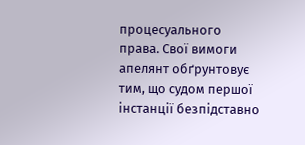процесуального права. Свої вимоги апелянт обґрунтовує тим, що судом першої інстанції безпідставно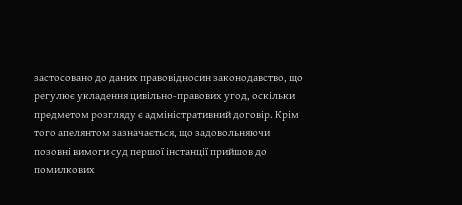застосовано до даних правовідносин законодавство, що регулює укладення цивільно-правових угод, оскільки предметом розгляду є адміністративний договір. Крім того апелянтом зазначається, що задовольняючи позовні вимоги суд першої інстанції прийшов до помилкових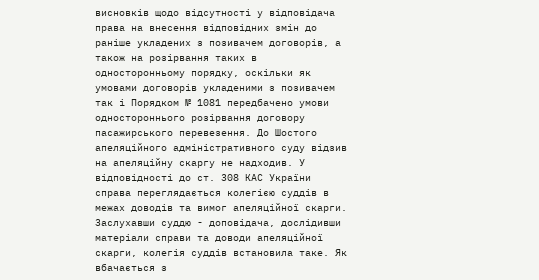висновків щодо відсутності у відповідача права на внесення відповідних змін до раніше укладених з позивачем договорів, а також на розірвання таких в односторонньому порядку, оскільки як умовами договорів укладеними з позивачем так і Порядком № 1081 передбачено умови одностороннього розірвання договору пасажирського перевезення. До Шостого апеляційного адміністративного суду відзив на апеляційну скаргу не надходив. У відповідності до ст. 308 КАС України справа переглядається колегією суддів в межах доводів та вимог апеляційної скарги. Заслухавши суддю - доповідача, дослідивши матеріали справи та доводи апеляційної скарги, колегія суддів встановила таке. Як вбачається з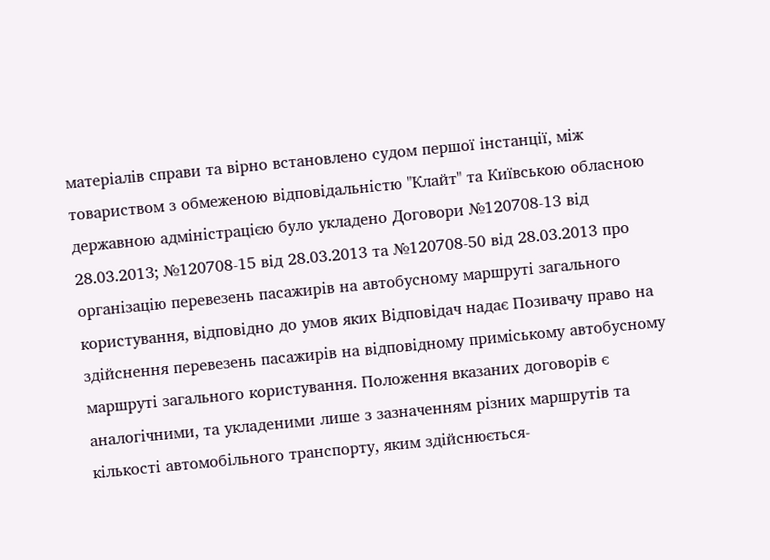матеріалів справи та вірно встановлено судом першої інстанції, між товариством з обмеженою відповідальністю "Клайт" та Київською обласною державною адміністрацією було укладено Договори №120708-13 від 28.03.2013; №120708-15 від 28.03.2013 та №120708-50 від 28.03.2013 про організацію перевезень пасажирів на автобусному маршруті загального користування, відповідно до умов яких Відповідач надає Позивачу право на здійснення перевезень пасажирів на відповідному приміському автобусному маршруті загального користування. Положення вказаних договорів є аналогічними, та укладеними лише з зазначенням різних маршрутів та кількості автомобільного транспорту, яким здійснюється-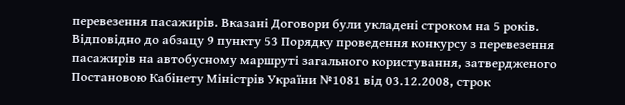перевезення пасажирів. Вказані Договори були укладені строком на 5 років. Відповідно до абзацу 9 пункту 53 Порядку проведення конкурсу з перевезення пасажирів на автобусному маршруті загального користування, затвердженого Постановою Кабінету Міністрів України №1081 від 03.12.2008, строк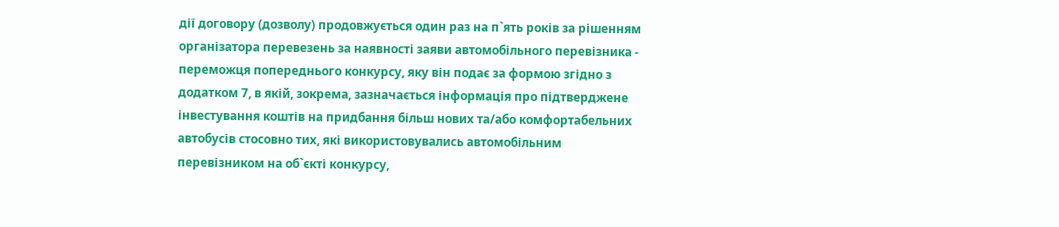дії договору (дозволу) продовжується один раз на п`ять років за рішенням організатора перевезень за наявності заяви автомобільного перевізника - переможця попереднього конкурсу, яку він подає за формою згідно з додатком 7, в якій, зокрема, зазначається інформація про підтверджене інвестування коштів на придбання більш нових та/або комфортабельних автобусів стосовно тих, які використовувались автомобільним перевізником на об`єкті конкурсу,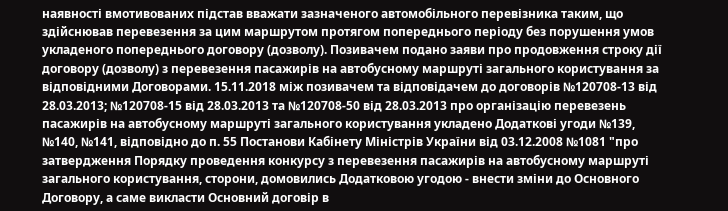наявності вмотивованих підстав вважати зазначеного автомобільного перевізника таким, що здійснював перевезення за цим маршрутом протягом попереднього періоду без порушення умов укладеного попереднього договору (дозволу). Позивачем подано заяви про продовження строку дії договору (дозволу) з перевезення пасажирів на автобусному маршруті загального користування за відповідними Договорами. 15.11.2018 між позивачем та відповідачем до договорів №120708-13 від 28.03.2013; №120708-15 від 28.03.2013 та №120708-50 від 28.03.2013 про організацію перевезень пасажирів на автобусному маршруті загального користування укладено Додаткові угоди №139, №140, №141, відповідно до п. 55 Постанови Кабінету Міністрів України від 03.12.2008 №1081 "про затвердження Порядку проведення конкурсу з перевезення пасажирів на автобусному маршруті загального користування, сторони, домовились Додатковою угодою - внести зміни до Основного Договору, а саме викласти Основний договір в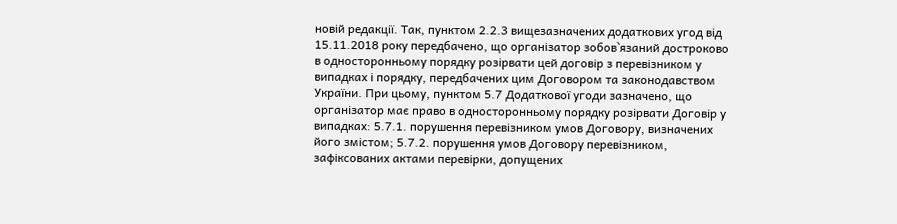новій редакції. Так, пунктом 2.2.3 вищезазначених додаткових угод від 15.11.2018 року передбачено, що організатор зобов`язаний достроково в односторонньому порядку розірвати цей договір з перевізником у випадках і порядку, передбачених цим Договором та законодавством України. При цьому, пунктом 5.7 Додаткової угоди зазначено, що організатор має право в односторонньому порядку розірвати Договір у випадках: 5.7.1. порушення перевізником умов Договору, визначених його змістом; 5.7.2. порушення умов Договору перевізником, зафіксованих актами перевірки, допущених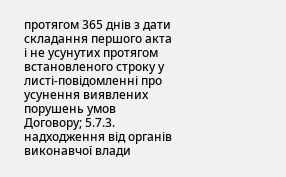протягом 365 днів з дати складання першого акта і не усунутих протягом встановленого строку у листі-повідомленні про усунення виявлених порушень умов Договору; 5.7.3. надходження від органів виконавчої влади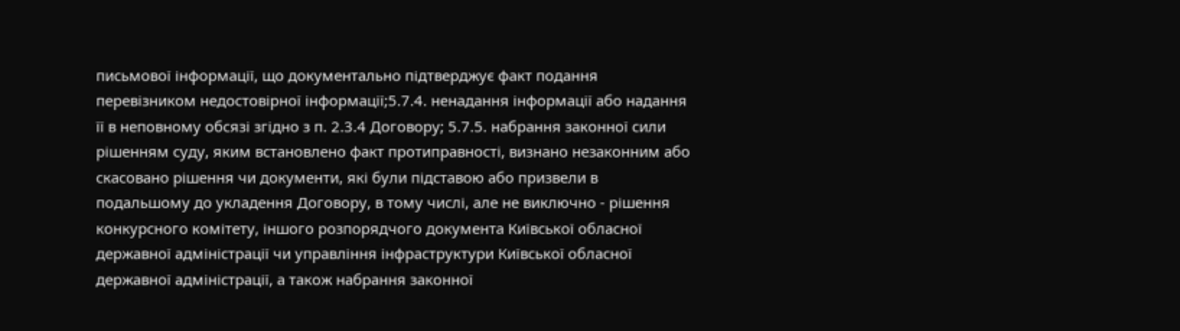письмової інформації, що документально підтверджує факт подання перевізником недостовірної інформації;5.7.4. ненадання інформації або надання її в неповному обсязі згідно з п. 2.3.4 Договору; 5.7.5. набрання законної сили рішенням суду, яким встановлено факт протиправності, визнано незаконним або скасовано рішення чи документи, які були підставою або призвели в подальшому до укладення Договору, в тому числі, але не виключно - рішення конкурсного комітету, іншого розпорядчого документа Київської обласної державної адміністрації чи управління інфраструктури Київської обласної державної адміністрації, а також набрання законної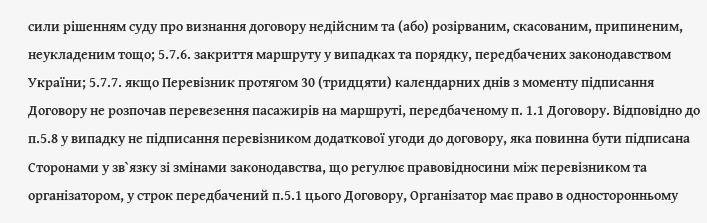сили рішенням суду про визнання договору недійсним та (або) розірваним, скасованим, припиненим, неукладеним тощо; 5.7.6. закриття маршруту у випадках та порядку, передбачених законодавством України; 5.7.7. якщо Перевізник протягом 30 (тридцяти) календарних днів з моменту підписання Договору не розпочав перевезення пасажирів на маршруті, передбаченому п. 1.1 Договору. Відповідно до п.5.8 у випадку не підписання перевізником додаткової угоди до договору, яка повинна бути підписана Сторонами у зв`язку зі змінами законодавства, що регулює правовідносини між перевізником та організатором, у строк передбачений п.5.1 цього Договору, Організатор має право в односторонньому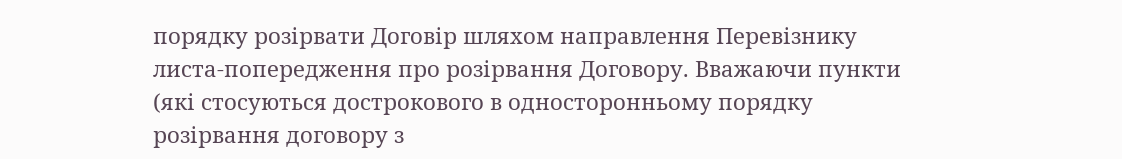порядку розірвати Договір шляхом направлення Перевізнику листа-попередження про розірвання Договору. Вважаючи пункти (які стосуються дострокового в односторонньому порядку розірвання договору з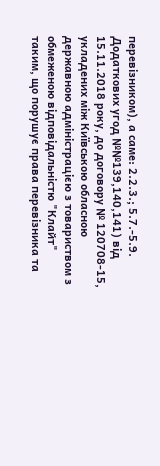перевізником), а саме: 2.2.3.; 5.7.-5.9. Додаткових угод №№139,140,141) від 15.11.2018 року, до договору № 120708-15, укладених між Київською обласною державною адміністрацією з товариством з обмеженою відповідальністю "Клайт" таким, що порушує права перевізника та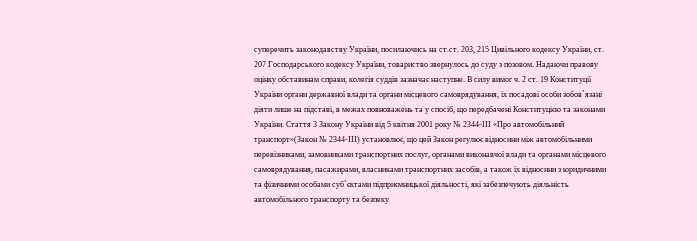суперечить законодавству України, посилаючись на ст.ст. 203, 215 Цивільного кодексу України, ст. 207 Господарського кодексу України, товариство звернулось до суду з позовом. Надаючи правову оцінку обставинам справи, колегія суддів зазначає наступне. В силу вимог ч. 2 ст. 19 Конституції України органи державної влади та органи місцевого самоврядування, їх посадові особи зобов`язані діяти лише на підставі, в межах повноважень та у спосіб, що передбачені Конституцією та законами України. Стаття 3 Закону України від 5 квітня 2001 року № 2344-ІІІ «Про автомобільний транспорт»(Закон № 2344-ІІІ) установлює, що цей Закон регулює відносини між автомобільними перевізниками, замовниками транспортних послуг, органами виконавчої влади та органами місцевого самоврядування, пасажирами, власниками транспортних засобів, а також їх відносини з юридичними та фізичними особами суб`єктами підприємницької діяльності, які забезпечують діяльність автомобільного транспорту та безпеку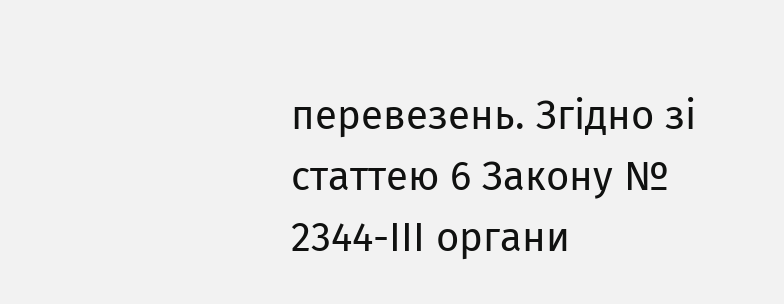перевезень. Згідно зі статтею 6 Закону № 2344-ІІІ органи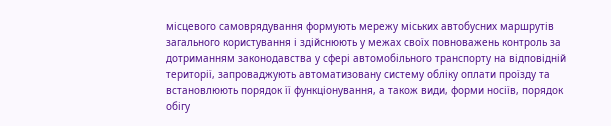місцевого самоврядування формують мережу міських автобусних маршрутів загального користування і здійснюють у межах своїх повноважень контроль за дотриманням законодавства у сфері автомобільного транспорту на відповідній території, запроваджують автоматизовану систему обліку оплати проїзду та встановлюють порядок її функціонування, а також види, форми носіїв, порядок обігу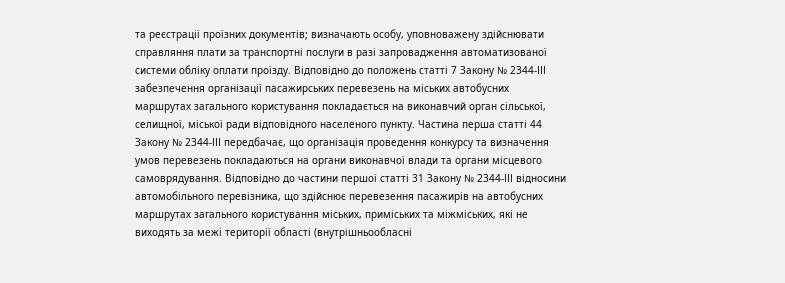та реєстрації проїзних документів; визначають особу, уповноважену здійснювати справляння плати за транспортні послуги в разі запровадження автоматизованої системи обліку оплати проїзду. Відповідно до положень статті 7 Закону № 2344-ІІІ забезпечення організації пасажирських перевезень на міських автобусних маршрутах загального користування покладається на виконавчий орган сільської, селищної, міської ради відповідного населеного пункту. Частина перша статті 44 Закону № 2344-ІІІ передбачає, що організація проведення конкурсу та визначення умов перевезень покладаються на органи виконавчої влади та органи місцевого самоврядування. Відповідно до частини першої статті 31 Закону № 2344-ІІІ відносини автомобільного перевізника, що здійснює перевезення пасажирів на автобусних маршрутах загального користування міських, приміських та міжміських, які не виходять за межі території області (внутрішньообласні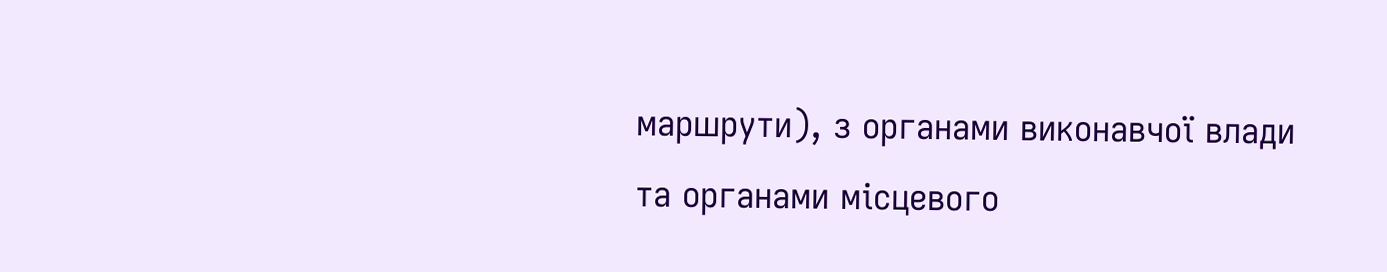маршрути), з органами виконавчої влади та органами місцевого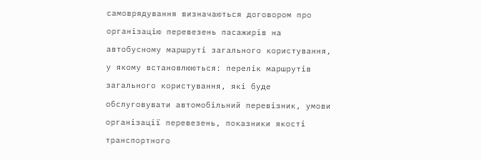самоврядування визначаються договором про організацію перевезень пасажирів на автобусному маршруті загального користування, у якому встановлюються: перелік маршрутів загального користування, які буде обслуговувати автомобільний перевізник, умови організації перевезень, показники якості транспортного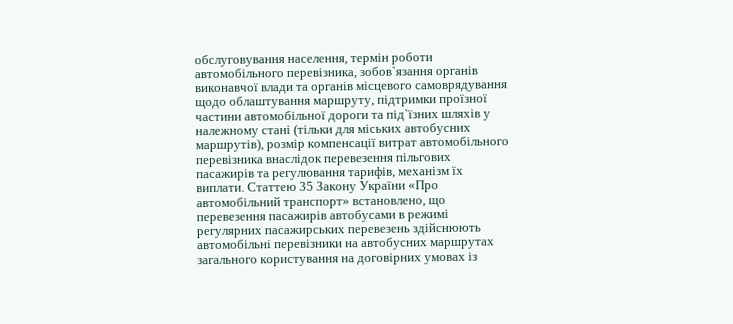обслуговування населення, термін роботи автомобільного перевізника, зобов`язання органів виконавчої влади та органів місцевого самоврядування щодо облаштування маршруту, підтримки проїзної частини автомобільної дороги та під`їзних шляхів у належному стані (тільки для міських автобусних маршрутів), розмір компенсації витрат автомобільного перевізника внаслідок перевезення пільгових пасажирів та регулювання тарифів, механізм їх виплати. Статтею 35 Закону України «Про автомобільний транспорт» встановлено, що перевезення пасажирів автобусами в режимі регулярних пасажирських перевезень здійснюють автомобільні перевізники на автобусних маршрутах загального користування на договірних умовах із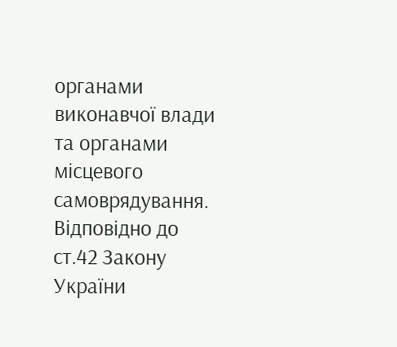органами виконавчої влади та органами місцевого самоврядування. Відповідно до ст.42 Закону України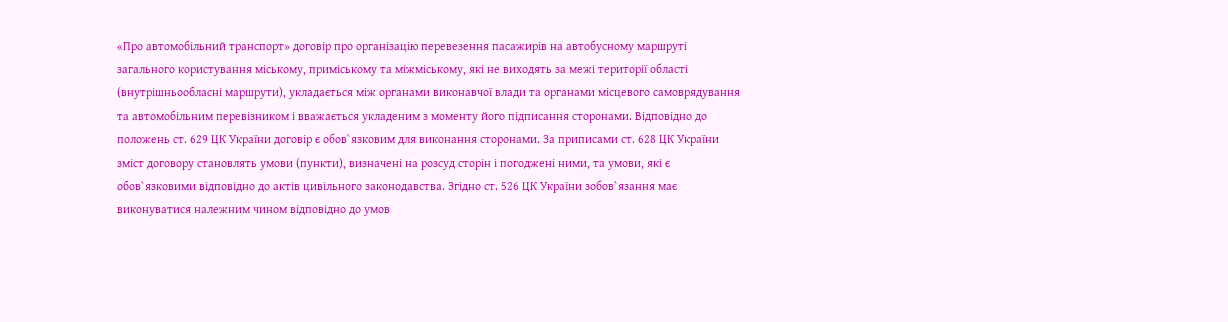«Про автомобільний транспорт» договір про організацію перевезення пасажирів на автобусному маршруті загального користування міському, приміському та міжміському, які не виходять за межі території області (внутрішньообласні маршрути), укладається між органами виконавчої влади та органами місцевого самоврядування та автомобільним перевізником і вважається укладеним з моменту його підписання сторонами. Відповідно до положень ст. 629 ЦК України договір є обов`язковим для виконання сторонами. За приписами ст. 628 ЦК України зміст договору становлять умови (пункти), визначені на розсуд сторін і погоджені ними, та умови, які є обов`язковими відповідно до актів цивільного законодавства. Згідно ст. 526 ЦК України зобов`язання має виконуватися належним чином відповідно до умов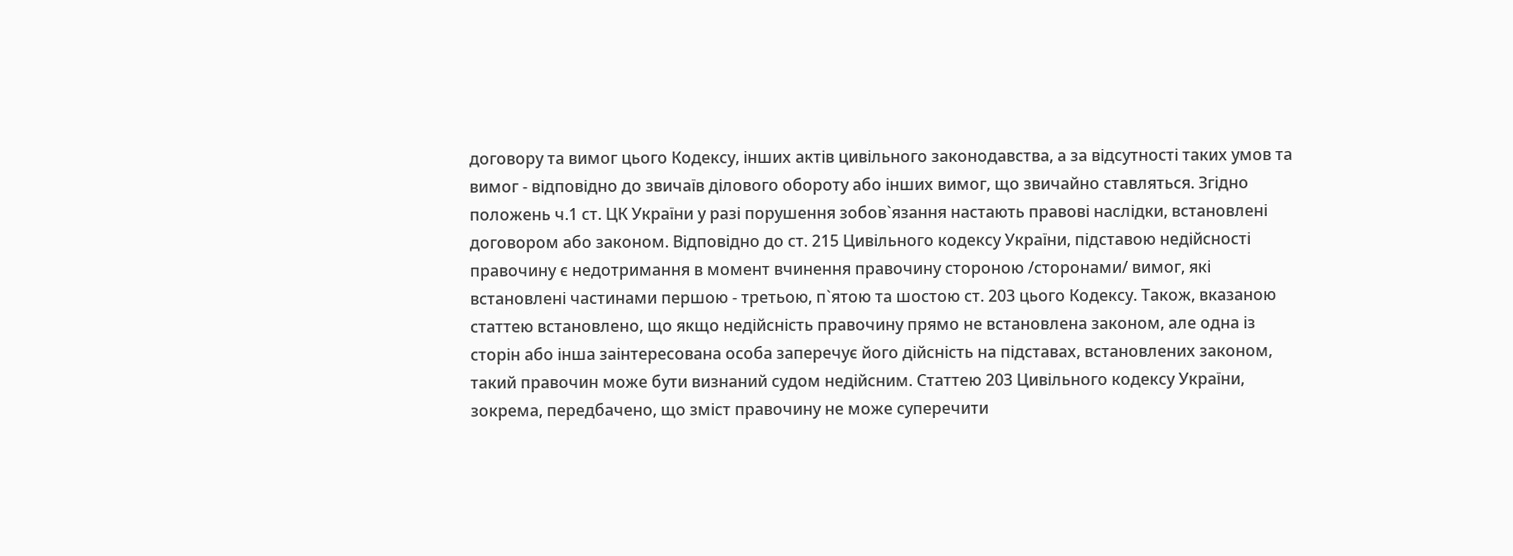договору та вимог цього Кодексу, інших актів цивільного законодавства, а за відсутності таких умов та вимог - відповідно до звичаїв ділового обороту або інших вимог, що звичайно ставляться. Згідно положень ч.1 ст. ЦК України у разі порушення зобов`язання настають правові наслідки, встановлені договором або законом. Відповідно до ст. 215 Цивільного кодексу України, підставою недійсності правочину є недотримання в момент вчинення правочину стороною /сторонами/ вимог, які встановлені частинами першою - третьою, п`ятою та шостою ст. 203 цього Кодексу. Також, вказаною статтею встановлено, що якщо недійсність правочину прямо не встановлена законом, але одна із сторін або інша заінтересована особа заперечує його дійсність на підставах, встановлених законом, такий правочин може бути визнаний судом недійсним. Статтею 203 Цивільного кодексу України, зокрема, передбачено, що зміст правочину не може суперечити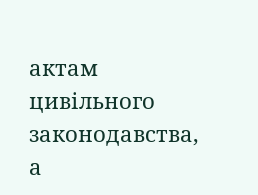актам цивільного законодавства, а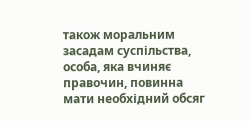також моральним засадам суспільства, особа, яка вчиняє правочин, повинна мати необхідний обсяг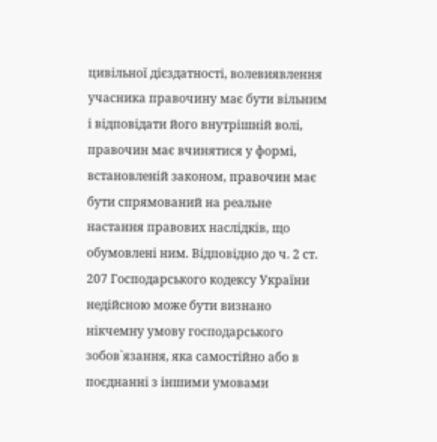цивільної дієздатності, волевиявлення учасника правочину має бути вільним і відповідати його внутрішній волі, правочин має вчинятися у формі, встановленій законом, правочин має бути спрямований на реальне настання правових наслідків, що обумовлені ним. Відповідно до ч. 2 ст. 207 Господарського кодексу України недійсною може бути визнано нікчемну умову господарського зобов`язання, яка самостійно або в поєднанні з іншими умовами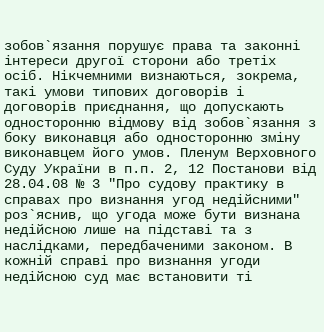зобов`язання порушує права та законні інтереси другої сторони або третіх осіб. Нікчемними визнаються, зокрема, такі умови типових договорів і договорів приєднання, що допускають односторонню відмову від зобов`язання з боку виконавця або односторонню зміну виконавцем його умов. Пленум Верховного Суду України в п.п. 2, 12 Постанови від 28.04.08 № 3 "Про судову практику в справах про визнання угод недійсними" роз`яснив, що угода може бути визнана недійсною лише на підставі та з наслідками, передбаченими законом. В кожній справі про визнання угоди недійсною суд має встановити ті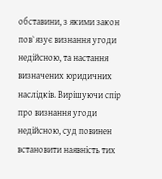обставини, з якими закон пов`язує визнання угоди недійсною, та настання визначених юридичних наслідків. Вирішуючи спір про визнання угоди недійсною, суд повинен встановити наявність тих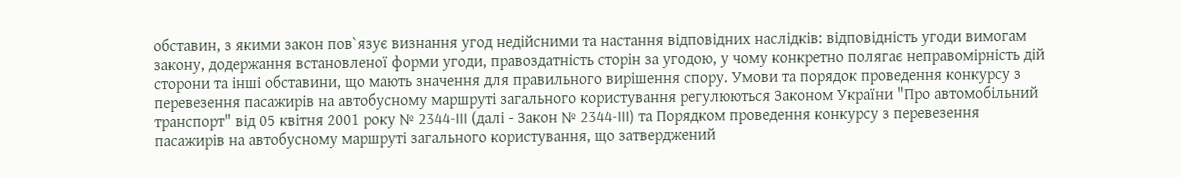обставин, з якими закон пов`язує визнання угод недійсними та настання відповідних наслідків: відповідність угоди вимогам закону, додержання встановленої форми угоди, правоздатність сторін за угодою, у чому конкретно полягає неправомірність дій сторони та інші обставини, що мають значення для правильного вирішення спору. Умови та порядок проведення конкурсу з перевезення пасажирів на автобусному маршруті загального користування регулюються Законом України "Про автомобільний транспорт" від 05 квітня 2001 року № 2344-III (далі - Закон № 2344-III) та Порядком проведення конкурсу з перевезення пасажирів на автобусному маршруті загального користування, що затверджений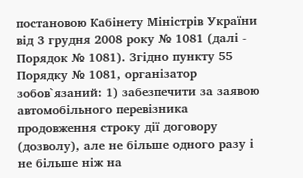постановою Кабінету Міністрів України від 3 грудня 2008 року № 1081 (далі - Порядок № 1081). Згідно пункту 55 Порядку № 1081, організатор зобов`язаний: 1) забезпечити за заявою автомобільного перевізника продовження строку дії договору (дозволу), але не більше одного разу і не більше ніж на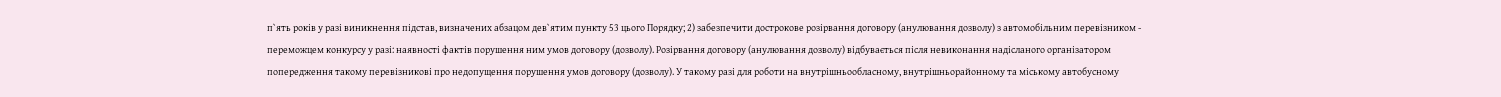п`ять років у разі виникнення підстав, визначених абзацом дев`ятим пункту 53 цього Порядку; 2) забезпечити дострокове розірвання договору (анулювання дозволу) з автомобільним перевізником - переможцем конкурсу у разі: наявності фактів порушення ним умов договору (дозволу). Розірвання договору (анулювання дозволу) відбувається після невиконання надісланого організатором попередження такому перевізникові про недопущення порушення умов договору (дозволу). У такому разі для роботи на внутрішньообласному, внутрішньорайонному та міському автобусному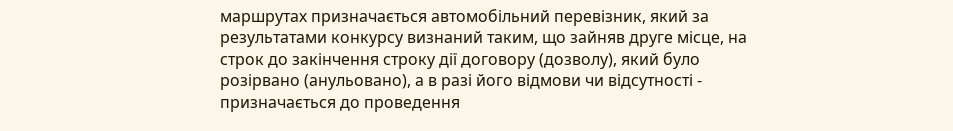маршрутах призначається автомобільний перевізник, який за результатами конкурсу визнаний таким, що зайняв друге місце, на строк до закінчення строку дії договору (дозволу), який було розірвано (анульовано), а в разі його відмови чи відсутності - призначається до проведення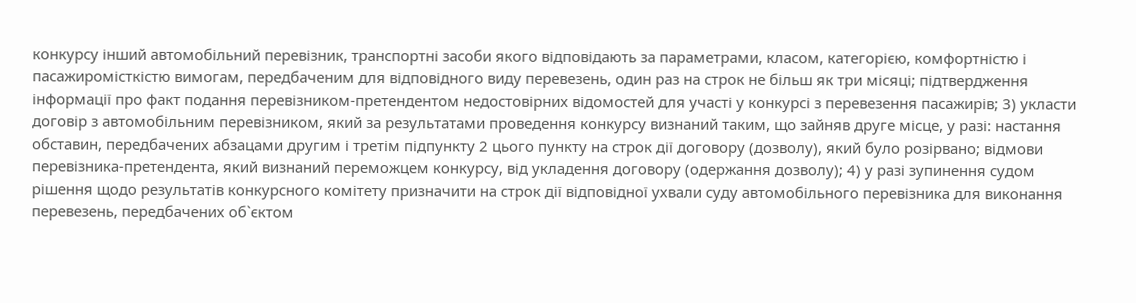конкурсу інший автомобільний перевізник, транспортні засоби якого відповідають за параметрами, класом, категорією, комфортністю і пасажиромісткістю вимогам, передбаченим для відповідного виду перевезень, один раз на строк не більш як три місяці; підтвердження інформації про факт подання перевізником-претендентом недостовірних відомостей для участі у конкурсі з перевезення пасажирів; 3) укласти договір з автомобільним перевізником, який за результатами проведення конкурсу визнаний таким, що зайняв друге місце, у разі: настання обставин, передбачених абзацами другим і третім підпункту 2 цього пункту на строк дії договору (дозволу), який було розірвано; відмови перевізника-претендента, який визнаний переможцем конкурсу, від укладення договору (одержання дозволу); 4) у разі зупинення судом рішення щодо результатів конкурсного комітету призначити на строк дії відповідної ухвали суду автомобільного перевізника для виконання перевезень, передбачених об`єктом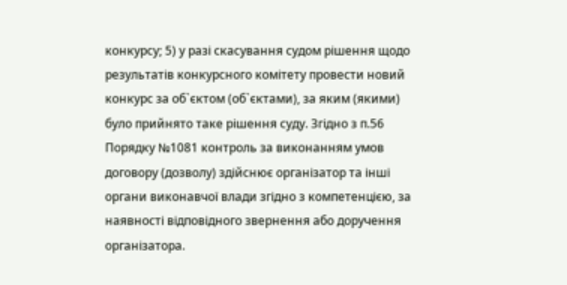конкурсу; 5) у разі скасування судом рішення щодо результатів конкурсного комітету провести новий конкурс за об`єктом (об`єктами), за яким (якими) було прийнято таке рішення суду. Згідно з п.56 Порядку №1081 контроль за виконанням умов договору (дозволу) здійснює організатор та інші органи виконавчої влади згідно з компетенцією, за наявності відповідного звернення або доручення організатора.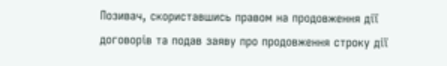Позивач, скориставшись правом на продовження дії договорів та подав заяву про продовження строку дії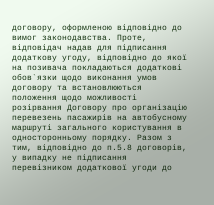договору, оформленою відповідно до вимог законодавства. Проте, відповідач надав для підписання додаткову угоду, відповідно до якої на позивача покладаються додаткові обов`язки щодо виконання умов договору та встановлюються положення щодо можливості розірвання Договору про організацію перевезень пасажирів на автобусному маршруті загального користування в односторонньому порядку. Разом з тим, відповідно до п.5.8 договорів, у випадку не підписання перевізником додаткової угоди до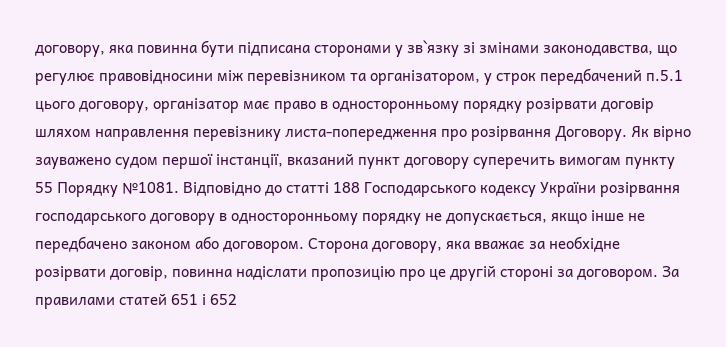договору, яка повинна бути підписана сторонами у зв`язку зі змінами законодавства, що регулює правовідносини між перевізником та організатором, у строк передбачений п.5.1 цього договору, організатор має право в односторонньому порядку розірвати договір шляхом направлення перевізнику листа-попередження про розірвання Договору. Як вірно зауважено судом першої інстанції, вказаний пункт договору суперечить вимогам пункту 55 Порядку №1081. Відповідно до статті 188 Господарського кодексу України розірвання господарського договору в односторонньому порядку не допускається, якщо інше не передбачено законом або договором. Сторона договору, яка вважає за необхідне розірвати договір, повинна надіслати пропозицію про це другій стороні за договором. За правилами статей 651 і 652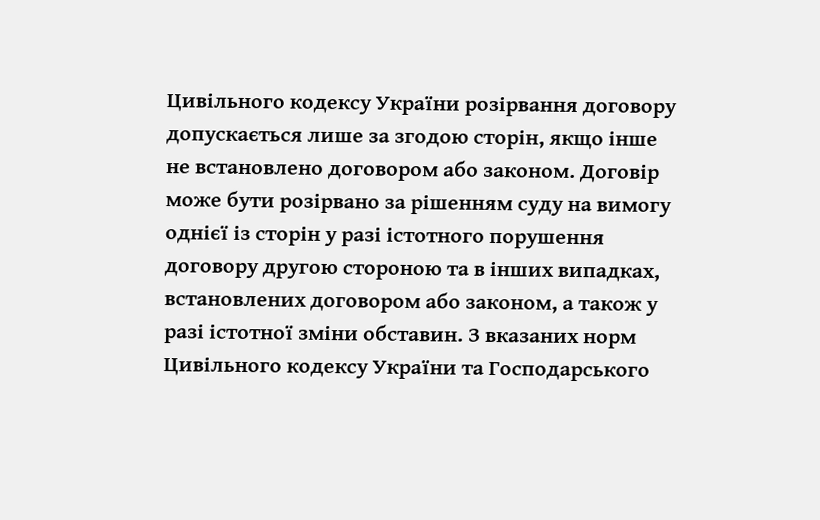Цивільного кодексу України розірвання договору допускається лише за згодою сторін, якщо інше не встановлено договором або законом. Договір може бути розірвано за рішенням суду на вимогу однієї із сторін у разі істотного порушення договору другою стороною та в інших випадках, встановлених договором або законом, а також у разі істотної зміни обставин. З вказаних норм Цивільного кодексу України та Господарського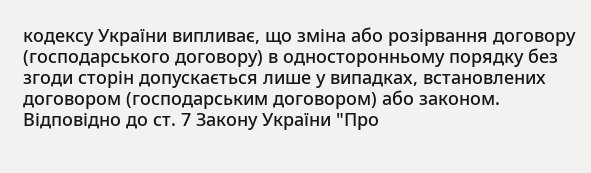кодексу України випливає, що зміна або розірвання договору (господарського договору) в односторонньому порядку без згоди сторін допускається лише у випадках, встановлених договором (господарським договором) або законом. Відповідно до ст. 7 Закону України "Про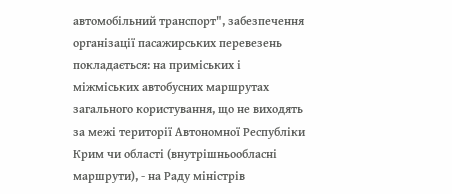автомобільний транспорт", забезпечення організації пасажирських перевезень покладається: на приміських і міжміських автобусних маршрутах загального користування, що не виходять за межі території Автономної Республіки Крим чи області (внутрішньообласні маршрути), - на Раду міністрів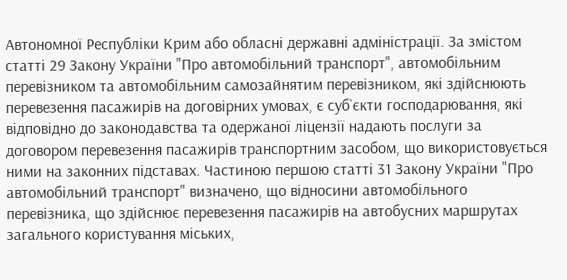Автономної Республіки Крим або обласні державні адміністрації. За змістом статті 29 Закону України "Про автомобільний транспорт", автомобільним перевізником та автомобільним самозайнятим перевізником, які здійснюють перевезення пасажирів на договірних умовах, є суб`єкти господарювання, які відповідно до законодавства та одержаної ліцензії надають послуги за договором перевезення пасажирів транспортним засобом, що використовується ними на законних підставах. Частиною першою статті 31 Закону України "Про автомобільний транспорт" визначено, що відносини автомобільного перевізника, що здійснює перевезення пасажирів на автобусних маршрутах загального користування міських,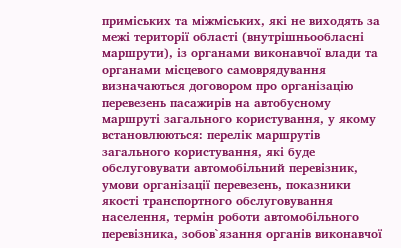приміських та міжміських, які не виходять за межі території області (внутрішньообласні маршрути), із органами виконавчої влади та органами місцевого самоврядування визначаються договором про організацію перевезень пасажирів на автобусному маршруті загального користування, у якому встановлюються: перелік маршрутів загального користування, які буде обслуговувати автомобільний перевізник, умови організації перевезень, показники якості транспортного обслуговування населення, термін роботи автомобільного перевізника, зобов`язання органів виконавчої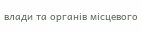влади та органів місцевого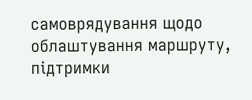самоврядування щодо облаштування маршруту, підтримки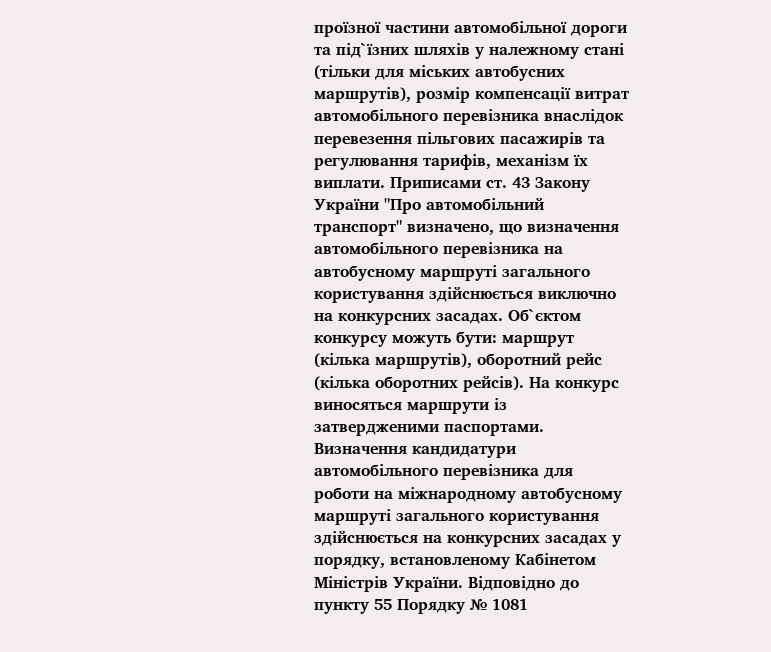проїзної частини автомобільної дороги та під`їзних шляхів у належному стані (тільки для міських автобусних маршрутів), розмір компенсації витрат автомобільного перевізника внаслідок перевезення пільгових пасажирів та регулювання тарифів, механізм їх виплати. Приписами ст. 43 Закону України "Про автомобільний транспорт" визначено, що визначення автомобільного перевізника на автобусному маршруті загального користування здійснюється виключно на конкурсних засадах. Об`єктом конкурсу можуть бути: маршрут (кілька маршрутів), оборотний рейс (кілька оборотних рейсів). На конкурс виносяться маршрути із затвердженими паспортами. Визначення кандидатури автомобільного перевізника для роботи на міжнародному автобусному маршруті загального користування здійснюється на конкурсних засадах у порядку, встановленому Кабінетом Міністрів України. Відповідно до пункту 55 Порядку № 1081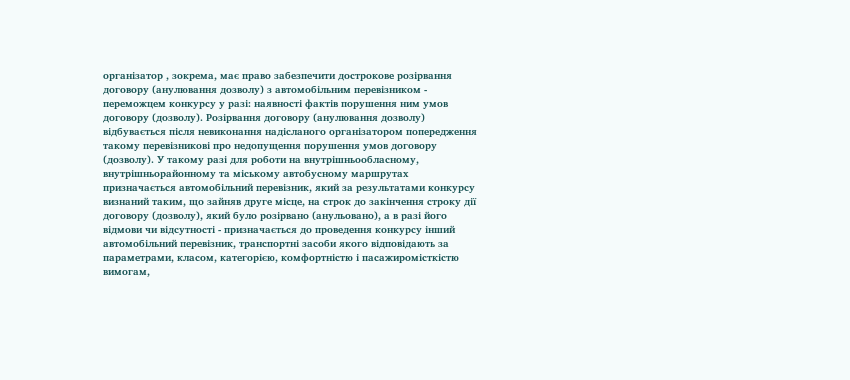організатор , зокрема, має право забезпечити дострокове розірвання договору (анулювання дозволу) з автомобільним перевізником - переможцем конкурсу у разі: наявності фактів порушення ним умов договору (дозволу). Розірвання договору (анулювання дозволу) відбувається після невиконання надісланого організатором попередження такому перевізникові про недопущення порушення умов договору (дозволу). У такому разі для роботи на внутрішньообласному, внутрішньорайонному та міському автобусному маршрутах призначається автомобільний перевізник, який за результатами конкурсу визнаний таким, що зайняв друге місце, на строк до закінчення строку дії договору (дозволу), який було розірвано (анульовано), а в разі його відмови чи відсутності - призначається до проведення конкурсу інший автомобільний перевізник, транспортні засоби якого відповідають за параметрами, класом, категорією, комфортністю і пасажиромісткістю вимогам,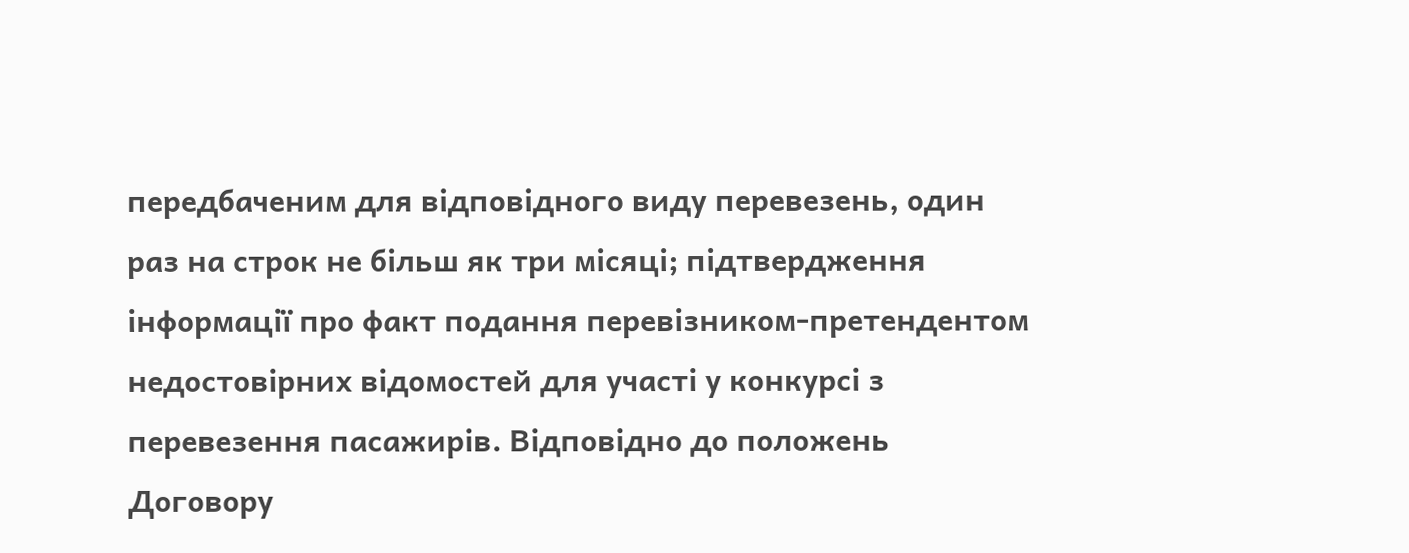передбаченим для відповідного виду перевезень, один раз на строк не більш як три місяці; підтвердження інформації про факт подання перевізником-претендентом недостовірних відомостей для участі у конкурсі з перевезення пасажирів. Відповідно до положень Договору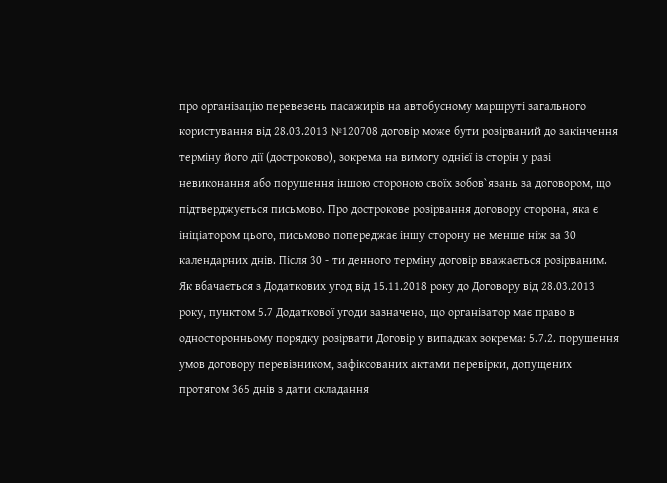про організацію перевезень пасажирів на автобусному маршруті загального користування від 28.03.2013 №120708 договір може бути розірваний до закінчення терміну його дії (достроково), зокрема на вимогу однієї із сторін у разі невиконання або порушення іншою стороною своїх зобов`язань за договором, що підтверджується письмово. Про дострокове розірвання договору сторона, яка є ініціатором цього, письмово попереджає іншу сторону не менше ніж за 30 календарних днів. Після 30 - ти денного терміну договір вважається розірваним. Як вбачається з Додаткових угод від 15.11.2018 року до Договору від 28.03.2013 року, пунктом 5.7 Додаткової угоди зазначено, що організатор має право в односторонньому порядку розірвати Договір у випадках зокрема: 5.7.2. порушення умов договору перевізником, зафіксованих актами перевірки, допущених протягом 365 днів з дати складання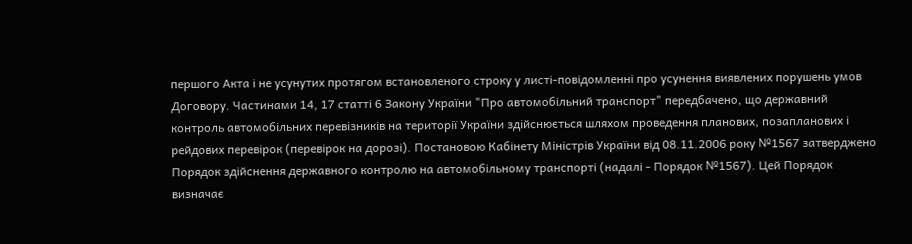першого Акта і не усунутих протягом встановленого строку у листі-повідомленні про усунення виявлених порушень умов Договору. Частинами 14, 17 статті 6 Закону України "Про автомобільний транспорт" передбачено, що державний контроль автомобільних перевізників на території України здійснюється шляхом проведення планових, позапланових і рейдових перевірок (перевірок на дорозі). Постановою Кабінету Міністрів України від 08.11.2006 року №1567 затверджено Порядок здійснення державного контролю на автомобільному транспорті (надалі - Порядок №1567). Цей Порядок визначає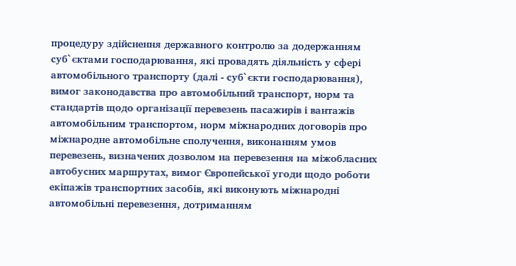процедуру здійснення державного контролю за додержанням суб`єктами господарювання, які провадять діяльність у сфері автомобільного транспорту (далі - суб`єкти господарювання), вимог законодавства про автомобільний транспорт, норм та стандартів щодо організації перевезень пасажирів і вантажів автомобільним транспортом, норм міжнародних договорів про міжнародне автомобільне сполучення, виконанням умов перевезень, визначених дозволом на перевезення на міжобласних автобусних маршрутах, вимог Європейської угоди щодо роботи екіпажів транспортних засобів, які виконують міжнародні автомобільні перевезення, дотриманням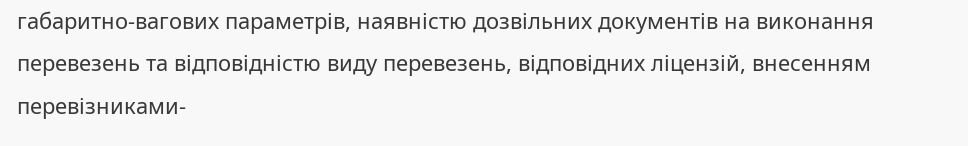габаритно-вагових параметрів, наявністю дозвільних документів на виконання перевезень та відповідністю виду перевезень, відповідних ліцензій, внесенням перевізниками-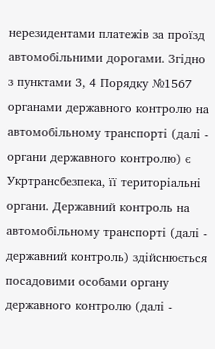нерезидентами платежів за проїзд автомобільними дорогами. Згідно з пунктами 3, 4 Порядку №1567 органами державного контролю на автомобільному транспорті (далі - органи державного контролю) є Укртрансбезпека, її територіальні органи. Державний контроль на автомобільному транспорті (далі - державний контроль) здійснюється посадовими особами органу державного контролю (далі -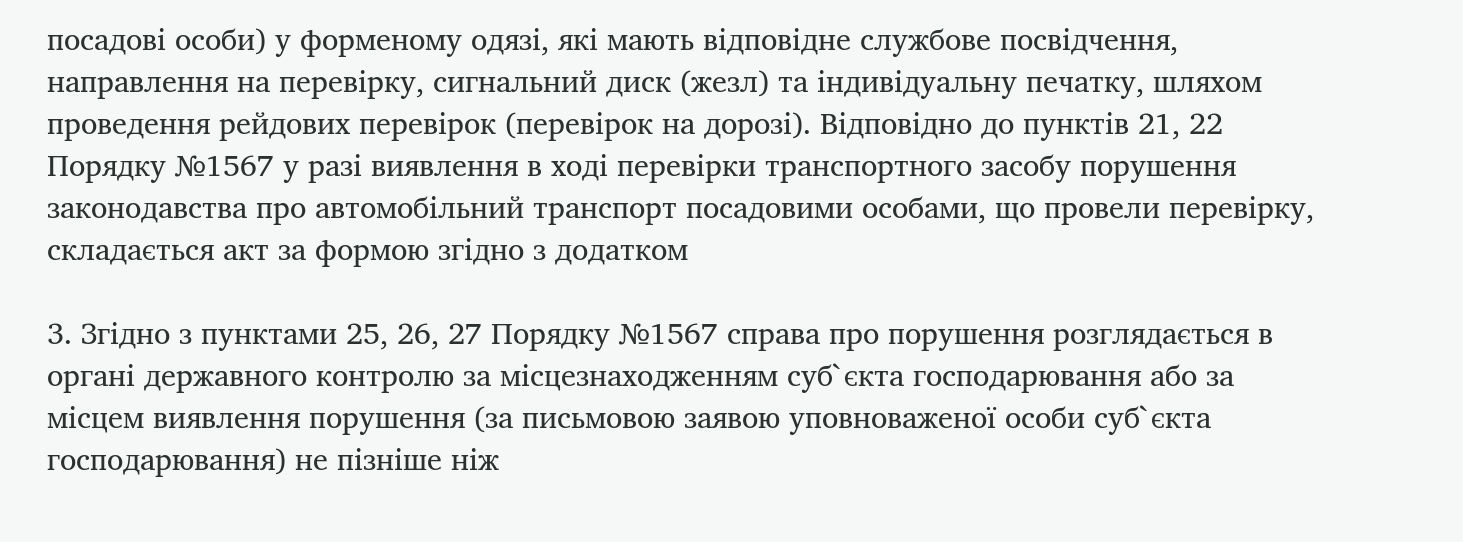посадові особи) у форменому одязі, які мають відповідне службове посвідчення, направлення на перевірку, сигнальний диск (жезл) та індивідуальну печатку, шляхом проведення рейдових перевірок (перевірок на дорозі). Відповідно до пунктів 21, 22 Порядку №1567 у разі виявлення в ході перевірки транспортного засобу порушення законодавства про автомобільний транспорт посадовими особами, що провели перевірку, складається акт за формою згідно з додатком

3. Згідно з пунктами 25, 26, 27 Порядку №1567 справа про порушення розглядається в органі державного контролю за місцезнаходженням суб`єкта господарювання або за місцем виявлення порушення (за письмовою заявою уповноваженої особи суб`єкта господарювання) не пізніше ніж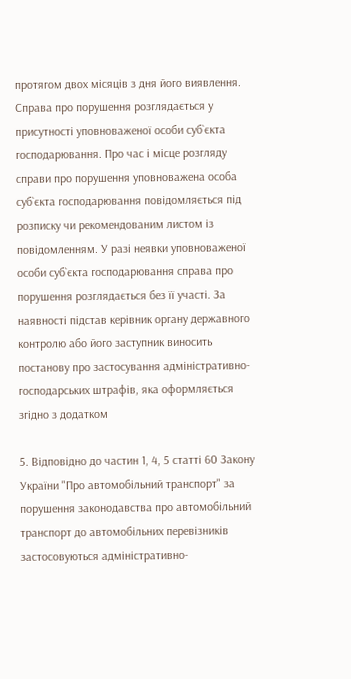протягом двох місяців з дня його виявлення. Справа про порушення розглядається у присутності уповноваженої особи суб`єкта господарювання. Про час і місце розгляду справи про порушення уповноважена особа суб`єкта господарювання повідомляється під розписку чи рекомендованим листом із повідомленням. У разі неявки уповноваженої особи суб`єкта господарювання справа про порушення розглядається без її участі. За наявності підстав керівник органу державного контролю або його заступник виносить постанову про застосування адміністративно-господарських штрафів, яка оформляється згідно з додатком

5. Відповідно до частин 1, 4, 5 статті 60 Закону України "Про автомобільний транспорт" за порушення законодавства про автомобільний транспорт до автомобільних перевізників застосовуються адміністративно-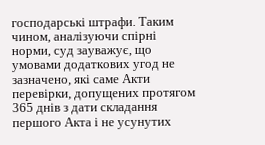господарські штрафи. Таким чином, аналізуючи спірні норми, суд зауважує, що умовами додаткових угод не зазначено, які саме Акти перевірки, допущених протягом 365 днів з дати складання першого Акта і не усунутих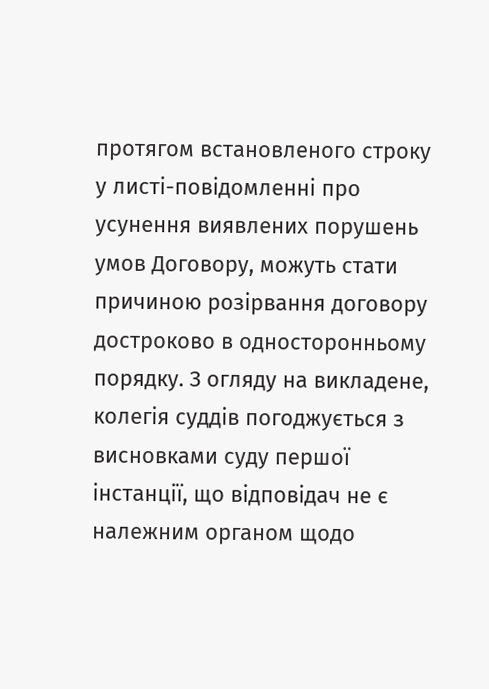протягом встановленого строку у листі-повідомленні про усунення виявлених порушень умов Договору, можуть стати причиною розірвання договору достроково в односторонньому порядку. З огляду на викладене, колегія суддів погоджується з висновками суду першої інстанції, що відповідач не є належним органом щодо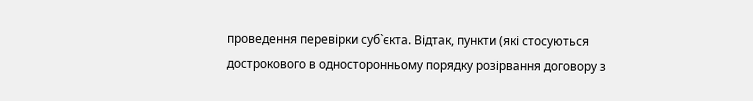проведення перевірки суб`єкта. Відтак, пункти (які стосуються дострокового в односторонньому порядку розірвання договору з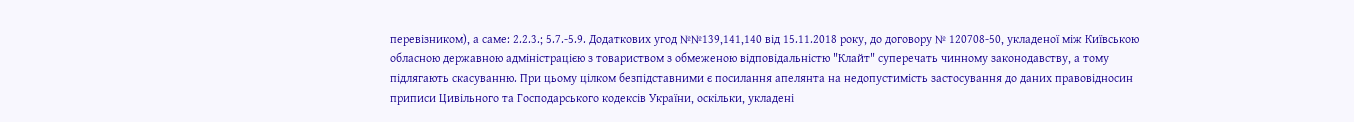перевізником), а саме: 2.2.3.; 5.7.-5.9. Додаткових угод №№139,141,140 від 15.11.2018 року, до договору № 120708-50, укладеної між Київською обласною державною адміністрацією з товариством з обмеженою відповідальністю "Клайт" суперечать чинному законодавству, а тому підлягають скасуванню. При цьому цілком безпідставними є посилання апелянта на недопустимість застосування до даних правовідносин приписи Цивільного та Господарського кодексів України, оскільки, укладені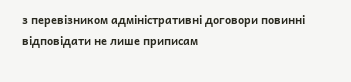з перевізником адміністративні договори повинні відповідати не лише приписам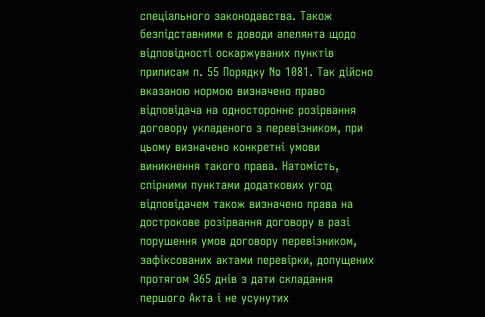спеціального законодавства. Також безпідставними є доводи апелянта щодо відповідності оскаржуваних пунктів приписам п. 55 Порядку № 1081. Так дійсно вказаною нормою визначено право відповідача на одностороннє розірвання договору укладеного з перевізником, при цьому визначено конкретні умови виникнення такого права. Натомість, спірними пунктами додаткових угод відповідачем також визначено права на дострокове розірвання договору в разі порушення умов договору перевізником, зафіксованих актами перевірки, допущених протягом 365 днів з дати складання першого Акта і не усунутих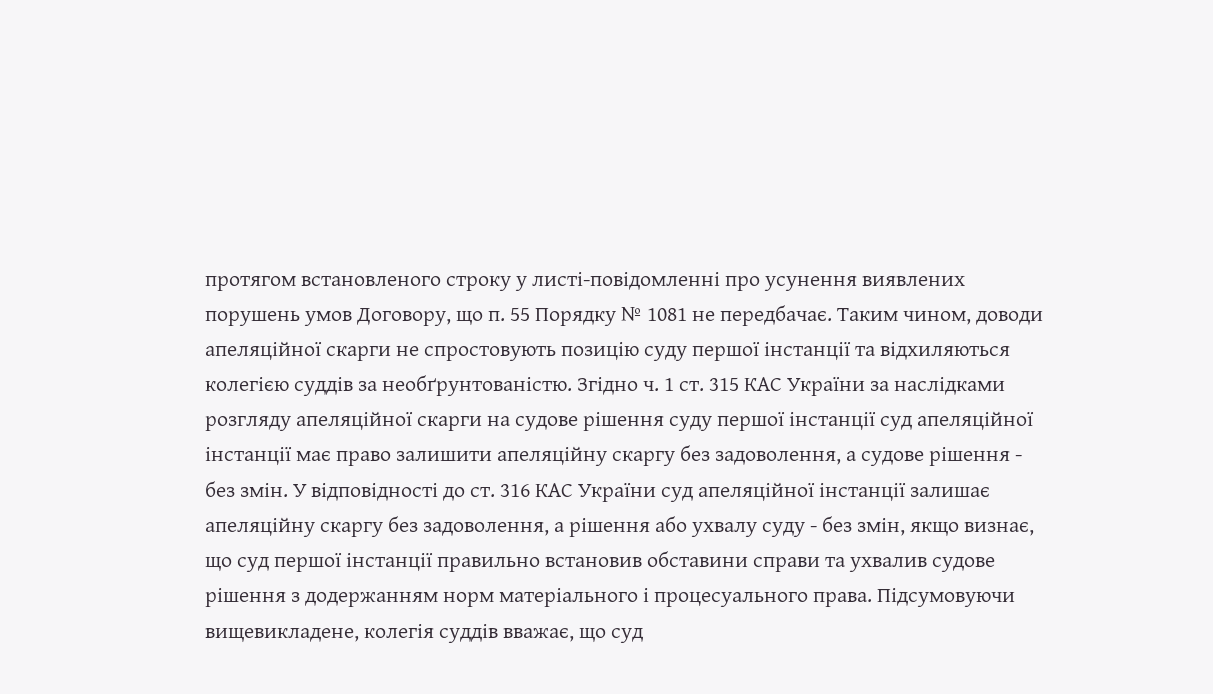протягом встановленого строку у листі-повідомленні про усунення виявлених порушень умов Договору, що п. 55 Порядку № 1081 не передбачає. Таким чином, доводи апеляційної скарги не спростовують позицію суду першої інстанції та відхиляються колегією суддів за необґрунтованістю. Згідно ч. 1 ст. 315 КАС України за наслідками розгляду апеляційної скарги на судове рішення суду першої інстанції суд апеляційної інстанції має право залишити апеляційну скаргу без задоволення, а судове рішення - без змін. У відповідності до ст. 316 КАС України суд апеляційної інстанції залишає апеляційну скаргу без задоволення, а рішення або ухвалу суду - без змін, якщо визнає, що суд першої інстанції правильно встановив обставини справи та ухвалив судове рішення з додержанням норм матеріального і процесуального права. Підсумовуючи вищевикладене, колегія суддів вважає, що суд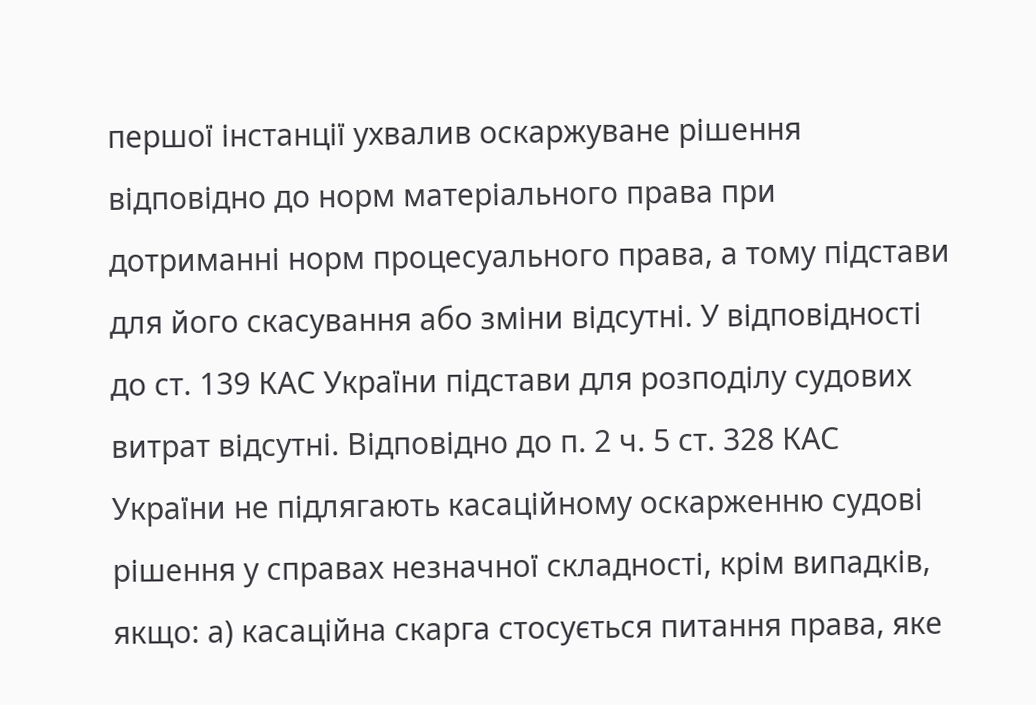першої інстанції ухвалив оскаржуване рішення відповідно до норм матеріального права при дотриманні норм процесуального права, а тому підстави для його скасування або зміни відсутні. У відповідності до ст. 139 КАС України підстави для розподілу судових витрат відсутні. Відповідно до п. 2 ч. 5 ст. 328 КАС України не підлягають касаційному оскарженню судові рішення у справах незначної складності, крім випадків, якщо: а) касаційна скарга стосується питання права, яке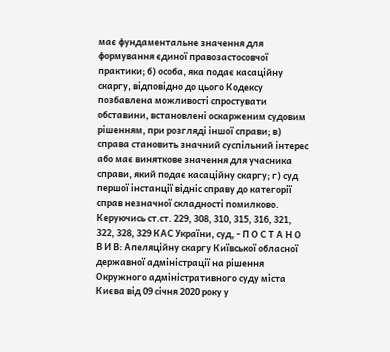має фундаментальне значення для формування єдиної правозастосовчої практики; б) особа, яка подає касаційну скаргу, відповідно до цього Кодексу позбавлена можливості спростувати обставини, встановлені оскарженим судовим рішенням, при розгляді іншої справи; в) справа становить значний суспільний інтерес або має виняткове значення для учасника справи, який подає касаційну скаргу; г) суд першої інстанції відніс справу до категорії справ незначної складності помилково. Керуючись ст.ст. 229, 308, 310, 315, 316, 321, 322, 328, 329 КАС України, суд, - П О С Т А Н О В И В: Апеляційну скаргу Київської обласної державної адміністрації на рішення Окружного адміністративного суду міста Києва від 09 січня 2020 року у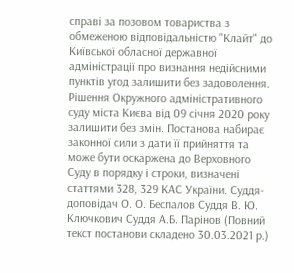справі за позовом товариства з обмеженою відповідальністю "Клайт" до Київської обласної державної адміністрації про визнання недійсними пунктів угод залишити без задоволення. Рішення Окружного адміністративного суду міста Києва від 09 січня 2020 року залишити без змін. Постанова набирає законної сили з дати її прийняття та може бути оскаржена до Верховного Суду в порядку і строки, визначені статтями 328, 329 КАС України. Суддя-доповідач О. О. Беспалов Суддя В. Ю. Ключкович Суддя А.Б. Парінов (Повний текст постанови складено 30.03.2021 р.)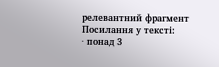релевантний фрагмент
Посилання у тексті:
· понад 3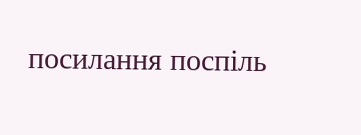посилання поспіль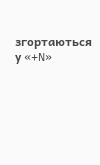згортаються у «+N»